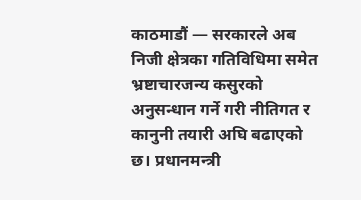काठमाडौं — सरकारले अब निजी क्षेत्रका गतिविधिमा समेत भ्रष्टाचारजन्य कसुरको अनुसन्धान गर्ने गरी नीतिगत र कानुनी तयारी अघि बढाएको छ। प्रधानमन्त्री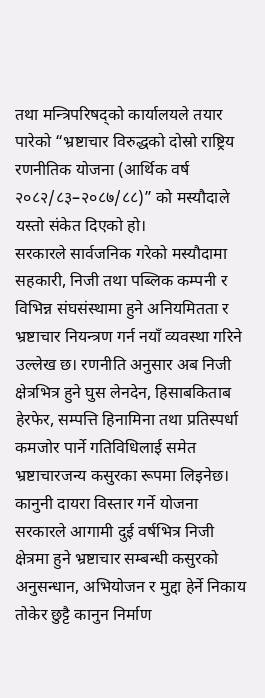तथा मन्त्रिपरिषद्को कार्यालयले तयार पारेको “भ्रष्टाचार विरुद्धको दोस्रो राष्ट्रिय रणनीतिक योजना (आर्थिक वर्ष २०८२/८३–२०८७/८८)” को मस्यौदाले यस्तो संकेत दिएको हो।
सरकारले सार्वजनिक गरेको मस्यौदामा सहकारी, निजी तथा पब्लिक कम्पनी र विभिन्न संघसंस्थामा हुने अनियमितता र भ्रष्टाचार नियन्त्रण गर्न नयाँ व्यवस्था गरिने उल्लेख छ। रणनीति अनुसार अब निजी क्षेत्रभित्र हुने घुस लेनदेन, हिसाबकिताब हेरफेर, सम्पत्ति हिनामिना तथा प्रतिस्पर्धा कमजोर पार्ने गतिविधिलाई समेत भ्रष्टाचारजन्य कसुरका रूपमा लिइनेछ।
कानुनी दायरा विस्तार गर्ने योजना
सरकारले आगामी दुई वर्षभित्र निजी क्षेत्रमा हुने भ्रष्टाचार सम्बन्धी कसुरको अनुसन्धान, अभियोजन र मुद्दा हेर्ने निकाय तोकेर छुट्टै कानुन निर्माण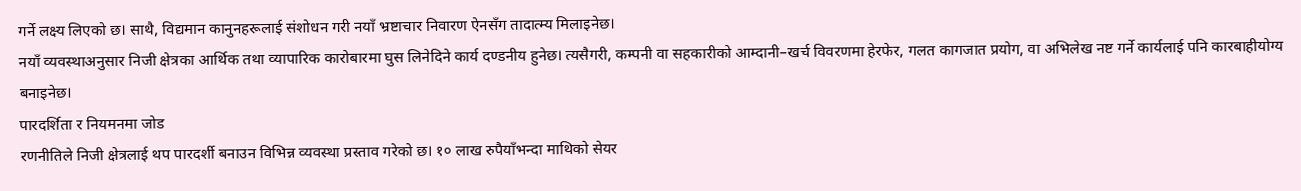गर्ने लक्ष्य लिएको छ। साथै, विद्यमान कानुनहरूलाई संशोधन गरी नयाँ भ्रष्टाचार निवारण ऐनसँग तादात्म्य मिलाइनेछ।
नयाँ व्यवस्थाअनुसार निजी क्षेत्रका आर्थिक तथा व्यापारिक कारोबारमा घुस लिनेदिने कार्य दण्डनीय हुनेछ। त्यसैगरी, कम्पनी वा सहकारीको आम्दानी–खर्च विवरणमा हेरफेर, गलत कागजात प्रयोग, वा अभिलेख नष्ट गर्ने कार्यलाई पनि कारबाहीयोग्य बनाइनेछ।
पारदर्शिता र नियमनमा जोड
रणनीतिले निजी क्षेत्रलाई थप पारदर्शी बनाउन विभिन्न व्यवस्था प्रस्ताव गरेको छ। १० लाख रुपैयाँभन्दा माथिको सेयर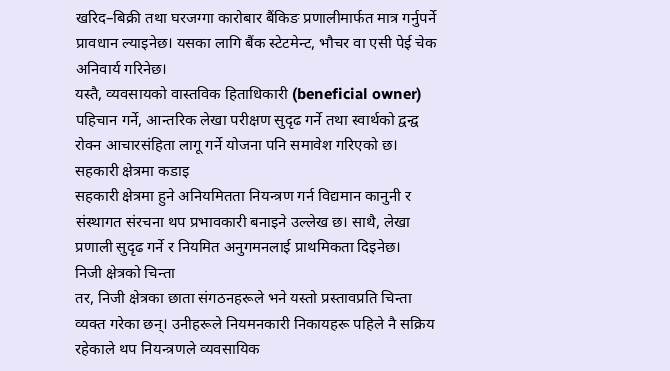खरिद–बिक्री तथा घरजग्गा कारोबार बैंकिङ प्रणालीमार्फत मात्र गर्नुपर्ने प्रावधान ल्याइनेछ। यसका लागि बैंक स्टेटमेन्ट, भौचर वा एसी पेई चेक अनिवार्य गरिनेछ।
यस्तै, व्यवसायको वास्तविक हिताधिकारी (beneficial owner) पहिचान गर्ने, आन्तरिक लेखा परीक्षण सुदृढ गर्ने तथा स्वार्थको द्वन्द्व रोक्न आचारसंहिता लागू गर्ने योजना पनि समावेश गरिएको छ।
सहकारी क्षेत्रमा कडाइ
सहकारी क्षेत्रमा हुने अनियमितता नियन्त्रण गर्न विद्यमान कानुनी र संस्थागत संरचना थप प्रभावकारी बनाइने उल्लेख छ। साथै, लेखा प्रणाली सुदृढ गर्ने र नियमित अनुगमनलाई प्राथमिकता दिइनेछ।
निजी क्षेत्रको चिन्ता
तर, निजी क्षेत्रका छाता संगठनहरूले भने यस्तो प्रस्तावप्रति चिन्ता व्यक्त गरेका छन्। उनीहरूले नियमनकारी निकायहरू पहिले नै सक्रिय रहेकाले थप नियन्त्रणले व्यवसायिक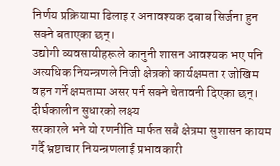निर्णय प्रक्रियामा ढिलाइ र अनावश्यक दबाब सिर्जना हुन सक्ने बताएका छन्।
उद्योगी व्यवसायीहरूले कानुनी शासन आवश्यक भए पनि अत्यधिक नियन्त्रणले निजी क्षेत्रको कार्यक्षमता र जोखिम वहन गर्ने क्षमतामा असर पर्न सक्ने चेतावनी दिएका छन्।
दीर्घकालीन सुधारको लक्ष्य
सरकारले भने यो रणनीति मार्फत सबै क्षेत्रमा सुशासन कायम गर्दै भ्रष्टाचार नियन्त्रणलाई प्रभावकारी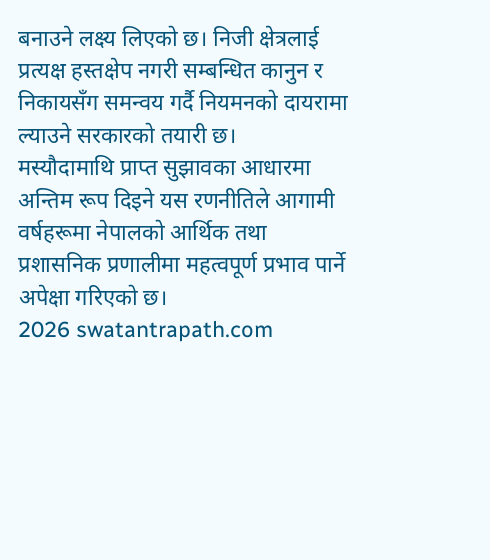बनाउने लक्ष्य लिएको छ। निजी क्षेत्रलाई प्रत्यक्ष हस्तक्षेप नगरी सम्बन्धित कानुन र निकायसँग समन्वय गर्दै नियमनको दायरामा ल्याउने सरकारको तयारी छ।
मस्यौदामाथि प्राप्त सुझावका आधारमा अन्तिम रूप दिइने यस रणनीतिले आगामी वर्षहरूमा नेपालको आर्थिक तथा प्रशासनिक प्रणालीमा महत्वपूर्ण प्रभाव पार्ने अपेक्षा गरिएको छ।
2026 swatantrapath.com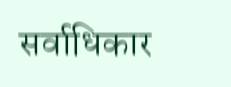सर्वाधिकार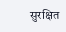सुरक्षित